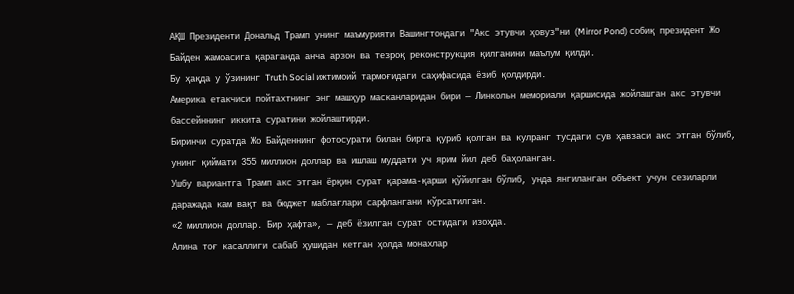АҚШ Президенти Дональд Трамп унинг маъмурияти Вашингтондаги "Акс этувчи ҳовуз"ни (Mirror Pond) собиқ президент Жо Байден жамоасига қараганда анча арзон ва тезроқ реконструкция қилганини маълум қилди.
Бу ҳақда у ўзининг Truth Social ижтимоий тармоғидаги саҳифасида ёзиб қолдирди.
Америка етакчиси пойтахтнинг энг машҳур масканларидан бири — Линкольн мемориали қаршисида жойлашган акс этувчи бассейннинг иккита суратини жойлаштирди.
Биринчи суратда Жо Байденнинг фотосурати билан бирга қуриб қолган ва кулранг тусдаги сув ҳавзаси акс этган бўлиб, унинг қиймати 355 миллион доллар ва ишлаш муддати уч ярим йил деб баҳоланган.
Ушбу вариантга Трамп акс этган ёрқин сурат қарама-қарши қўйилган бўлиб, унда янгиланган объект учун сезиларли даражада кам вақт ва бюджет маблағлари сарфлангани кўрсатилган.
«2 миллион доллар. Бир ҳафта», — деб ёзилган сурат остидаги изоҳда.
Алина тоғ касаллиги сабаб ҳушидан кетган ҳолда монахлар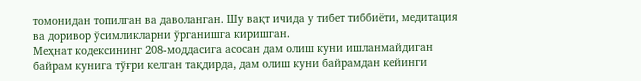томонидан топилган ва даволанган. Шу вақт ичида у тибет тиббиёти, медитация ва доривор ўсимликларни ўрганишга киришган.
Меҳнат кодексининг 208-моддасига асосан дам олиш куни ишланмайдиган байрам кунига тўғри келган тақдирда, дам олиш куни байрамдан кейинги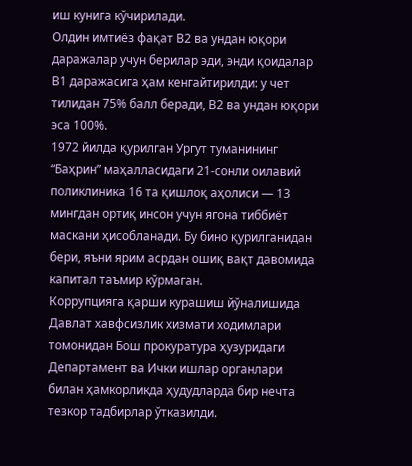иш кунига кўчирилади.
Олдин имтиёз фақат В2 ва ундан юқори даражалар учун берилар эди, энди қоидалар В1 даражасига ҳам кенгайтирилди: у чет тилидан 75% балл беради, В2 ва ундан юқори эса 100%.
1972 йилда қурилган Ургут туманининг “Баҳрин” маҳалласидаги 21-сонли оилавий поликлиника 16 та қишлоқ аҳолиси — 13 мингдан ортиқ инсон учун ягона тиббиёт маскани ҳисобланади. Бу бино қурилганидан бери, яъни ярим асрдан ошиқ вақт давомида капитал таъмир кўрмаган.
Коррупцияга қарши курашиш йўналишида Давлат хавфсизлик хизмати ходимлари томонидан Бош прокуратура ҳузуридаги Департамент ва Ички ишлар органлари билан ҳамкорликда ҳудудларда бир нечта тезкор тадбирлар ўтказилди.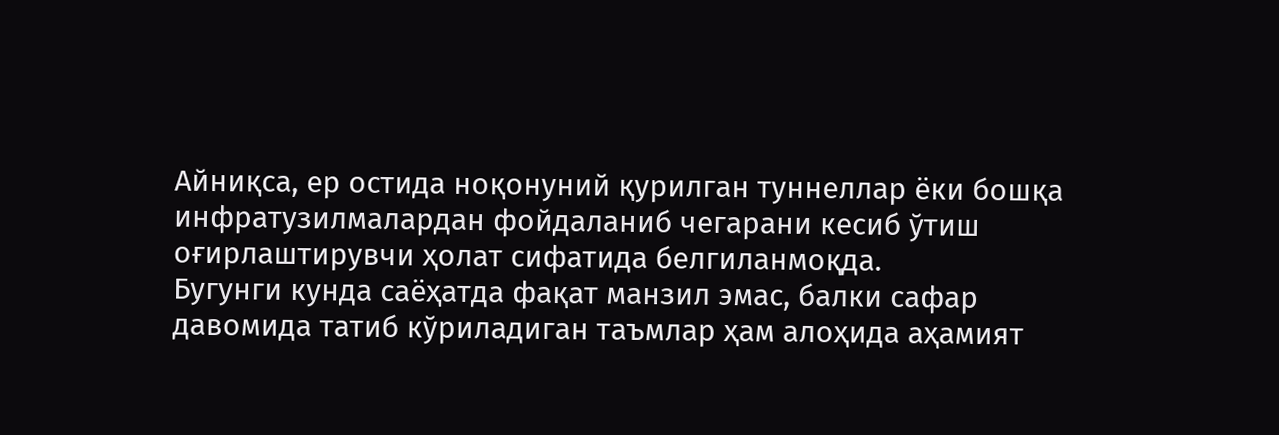Айниқса, ер остида ноқонуний қурилган туннеллар ёки бошқа инфратузилмалардан фойдаланиб чегарани кесиб ўтиш оғирлаштирувчи ҳолат сифатида белгиланмоқда.
Бугунги кунда саёҳатда фақат манзил эмас, балки сафар давомида татиб кўриладиган таъмлар ҳам алоҳида аҳамият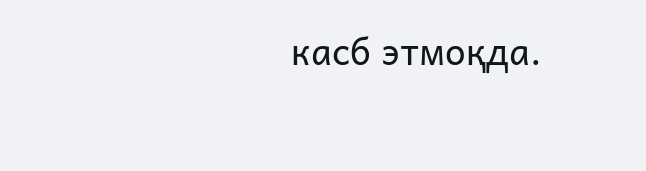касб этмоқда.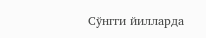Сўнгги йилларда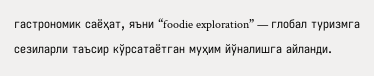гастрономик саёҳат, яъни “foodie exploration” — глобал туризмга сезиларли таъсир кўрсатаётган муҳим йўналишга айланди.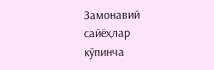Замонавий сайёҳлар кўпинча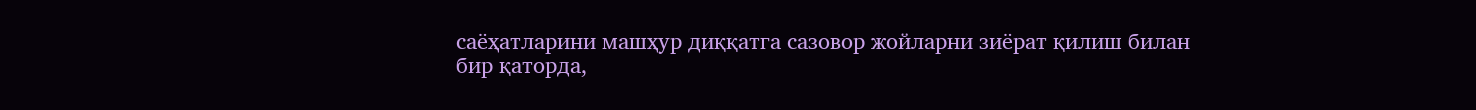саёҳатларини машҳур диққатга сазовор жойларни зиёрат қилиш билан бир қаторда,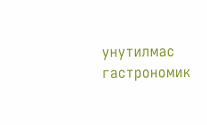унутилмас гастрономик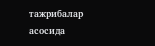тажрибалар асосида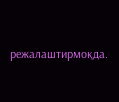режалаштирмоқда.